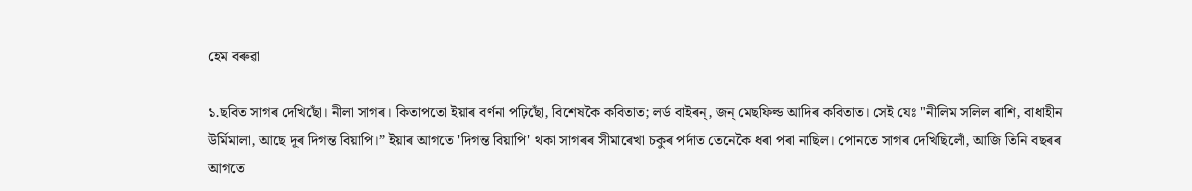হেম বৰুৱা

১.ছবিত সাগৰ দেখিছোঁ। নীলা সাগৰ। কিতাপতো ইয়াৰ বৰ্ণনা পঢ়িছোঁ, বিশেষকৈ কবিতাত; লৰ্ড বাইৰন্, জন্ মেছফিল্ড আদিৰ কবিতাত। সেই যেঃ "নীলিম সলিল ৰাশি, বাধাহীন উর্মিমালা, আছে দূৰ দিগন্ত বিয়াপি।” ইয়াৰ আগতে 'দিগন্ত বিয়াপি' থকা সাগৰৰ সীমাৰেখা চকুৰ পৰ্দাত তেনেকৈ ধৰা পৰা নাছিল। পোনতে সাগৰ দেখিছিলোঁ, আজি তিনি বছৰৰ আগতে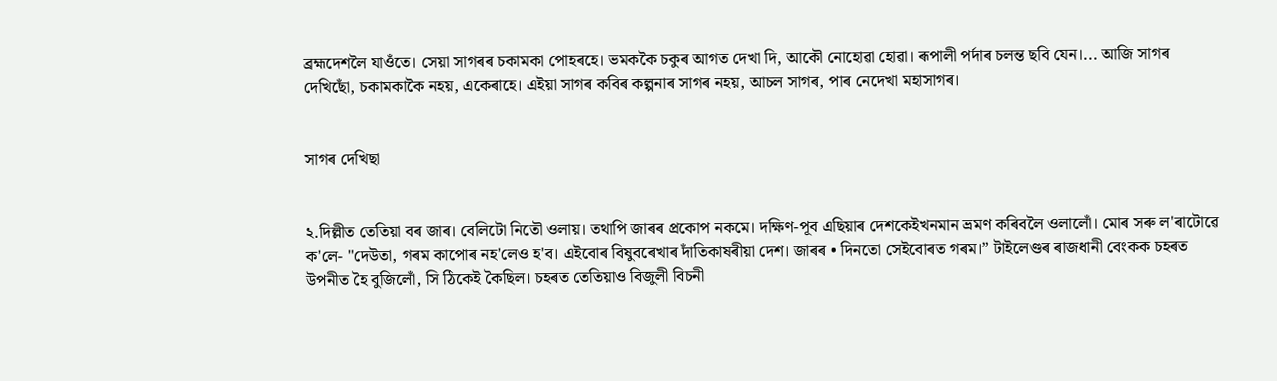ব্ৰহ্মদেশলৈ যাওঁতে। সেয়া সাগৰৰ চকামকা পোহৰহে। ভমককৈ চকুৰ আগত দেখা দি, আকৌ নোহোৱা হোৱা। ৰূপালী পৰ্দাৰ চলন্ত ছবি যেন।... আজি সাগৰ দেখিছোঁ, চকামকাকৈ নহয়, একেৰাহে। এইয়া সাগৰ কবিৰ কল্পনাৰ সাগৰ নহয়, আচল সাগৰ, পাৰ নেদেখা মহাসাগৰ।


সাগৰ দেখিছা


২.দিল্লীত তেতিয়া বৰ জাৰ। বেলিটো নিতৌ ওলায়। তথাপি জাৰৰ প্রকোপ নকমে। দক্ষিণ-পূব এছিয়াৰ দেশকেইখনমান ভ্রমণ কৰিবলৈ ওলালোঁ। মোৰ সৰু ল'ৰাটোৱে ক'লে- "দেউতা, গৰম কাপোৰ নহ'লেও হ'ব। এইবোৰ বিষুবৰেখাৰ দাঁতিকাষৰীয়া দেশ। জাৰৰ • দিনতো সেইবোৰত গৰম।” টাইলেণ্ডৰ ৰাজধানী বেংকক চহৰত উপনীত হৈ বুজিলোঁ, সি ঠিকেই কৈছিল। চহৰত তেতিয়াও বিজুলী বিচনী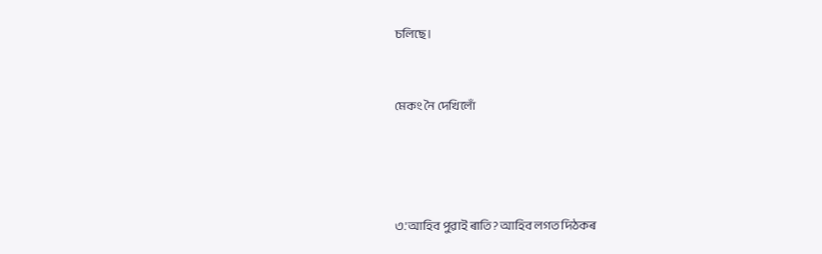চলিছে।


মেকং নৈ দেখিলোঁ




৩.'আহিব পুৱাই ৰাতি? আহিব লগত দিঠকৰ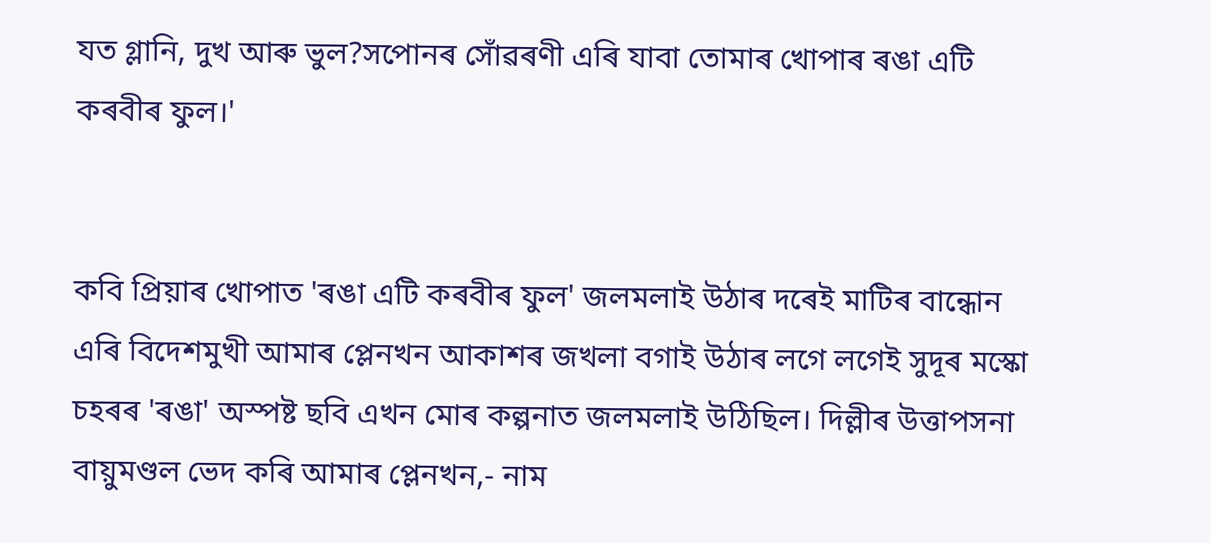যত গ্লানি, দুখ আৰু ভুল?সপোনৰ সোঁৱৰণী এৰি যাবা তোমাৰ খোপাৰ ৰঙা এটি কৰবীৰ ফুল।'


কবি প্ৰিয়াৰ খোপাত 'ৰঙা এটি কৰবীৰ ফুল' জলমলাই উঠাৰ দৰেই মাটিৰ বান্ধোন এৰি বিদেশমুখী আমাৰ প্লেনখন আকাশৰ জখলা বগাই উঠাৰ লগে লগেই সুদূৰ মস্কো চহৰৰ 'ৰঙা' অস্পষ্ট ছবি এখন মোৰ কল্পনাত জলমলাই উঠিছিল। দিল্লীৰ উত্তাপসনা বায়ুমণ্ডল ভেদ কৰি আমাৰ প্লেনখন,- নাম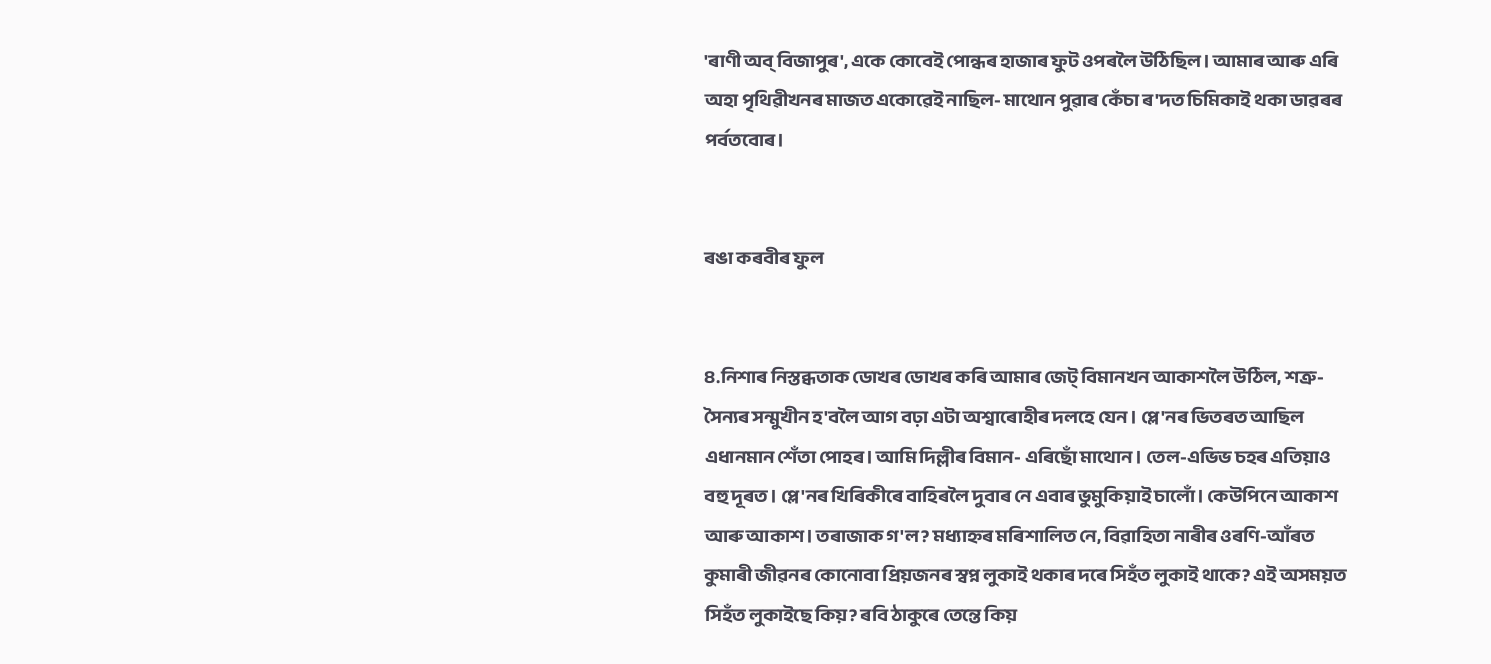'ৰাণী অব্ বিজাপুৰ', একে কোবেই পোন্ধৰ হাজাৰ ফুট ওপৰলৈ উঠিছিল। আমাৰ আৰু এৰি অহা পৃথিৱীখনৰ মাজত একোৱেই নাছিল- মাথোন পুৱাৰ কেঁচা ৰ'দত চিমিকাই থকা ডাৱৰৰ পৰ্বতবোৰ।


ৰঙা কৰবীৰ ফুল


৪.নিশাৰ নিস্তব্ধতাক ডোখৰ ডোখৰ কৰি আমাৰ জেট্ বিমানখন আকাশলৈ উঠিল, শত্রু-সৈন্যৰ সন্মুখীন হ'বলৈ আগ বঢ়া এটা অশ্বাৰোহীৰ দলহে যেন। প্লে'নৰ ভিতৰত আছিল এধানমান শেঁতা পোহৰ। আমি দিল্লীৰ বিমান- এৰিছোঁ মাথোন। তেল-এভিভ চহৰ এতিয়াও বহু দূৰত। প্লে'নৰ খিৰিকীৰে বাহিৰলৈ দুবাৰ নে এবাৰ ভুমুকিয়াই চালোঁ। কেউপিনে আকাশ আৰু আকাশ। তৰাজাক গ'ল? মধ্যাহ্নৰ মৰিশালিত নে, বিৱাহিতা নাৰীৰ ওৰণি-আঁৰত কুমাৰী জীৱনৰ কোনোবা প্রিয়জনৰ স্বপ্ন লুকাই থকাৰ দৰে সিহঁত লুকাই থাকে? এই অসময়ত সিহঁত লুকাইছে কিয়? ৰবি ঠাকুৰে তেন্তে কিয়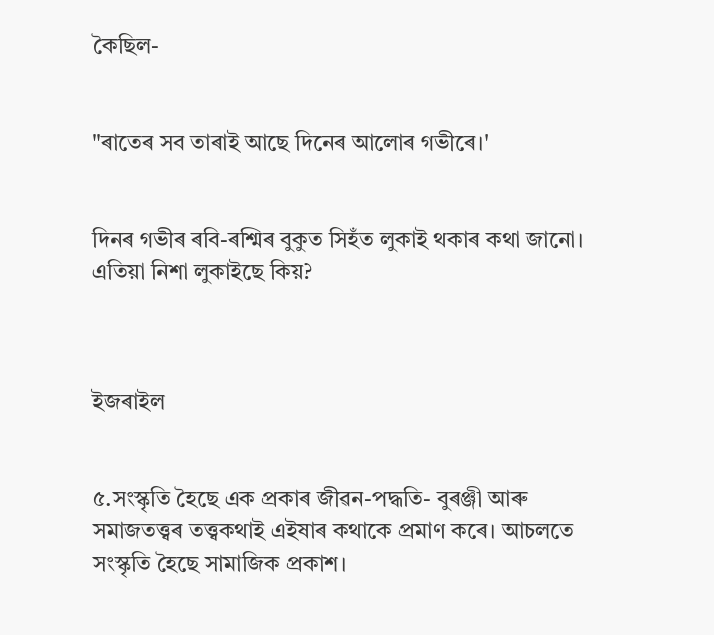কৈছিল-


"ৰাতেৰ সব তাৰাই আছে দিনেৰ আলোৰ গভীৰে।'


দিনৰ গভীৰ ৰবি-ৰশ্মিৰ বুকুত সিহঁত লুকাই থকাৰ কথা জানো। এতিয়া নিশা লুকাইছে কিয়?



ইজৰাইল


৫.সংস্কৃতি হৈছে এক প্ৰকাৰ জীৱন-পদ্ধতি- বুৰঞ্জী আৰু সমাজতত্ত্বৰ তত্ত্বকথাই এইষাৰ কথাকে প্ৰমাণ কৰে। আচলতে সংস্কৃতি হৈছে সামাজিক প্রকাশ।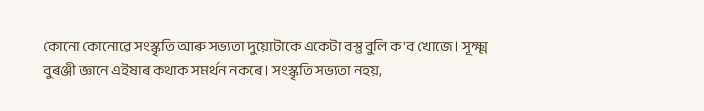কোনো কোনোৱে সংস্কৃতি আৰু সভ্যতা দুয়োটাকে একেটা বস্তু বুলি ক'ব খোজে। সূক্ষ্ম বুৰঞ্জী জ্ঞানে এইষাৰ কথাক সমর্থন নকৰে। সংস্কৃতি সভ্যতা নহয়,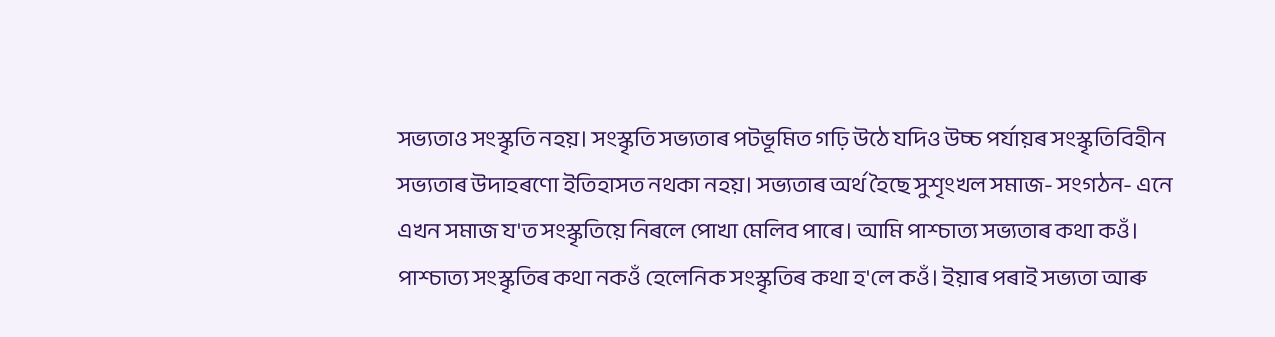সভ্যতাও সংস্কৃতি নহয়। সংস্কৃতি সভ্যতাৰ পটভূমিত গঢ়ি উঠে যদিও উচ্চ পৰ্যায়ৰ সংস্কৃতিবিহীন সভ্যতাৰ উদাহৰণো ইতিহাসত নথকা নহয়। সভ্যতাৰ অৰ্থ হৈছে সুশৃংখল সমাজ- সংগঠন- এনে এখন সমাজ য'ত সংস্কৃতিয়ে নিৰলে পোখা মেলিব পাৰে। আমি পাশ্চাত্য সভ্যতাৰ কথা কওঁ। পাশ্চাত্য সংস্কৃতিৰ কথা নকওঁ হেলেনিক সংস্কৃতিৰ কথা হ'লে কওঁ। ইয়াৰ পৰাই সভ্যতা আৰু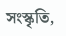সংস্কৃতি,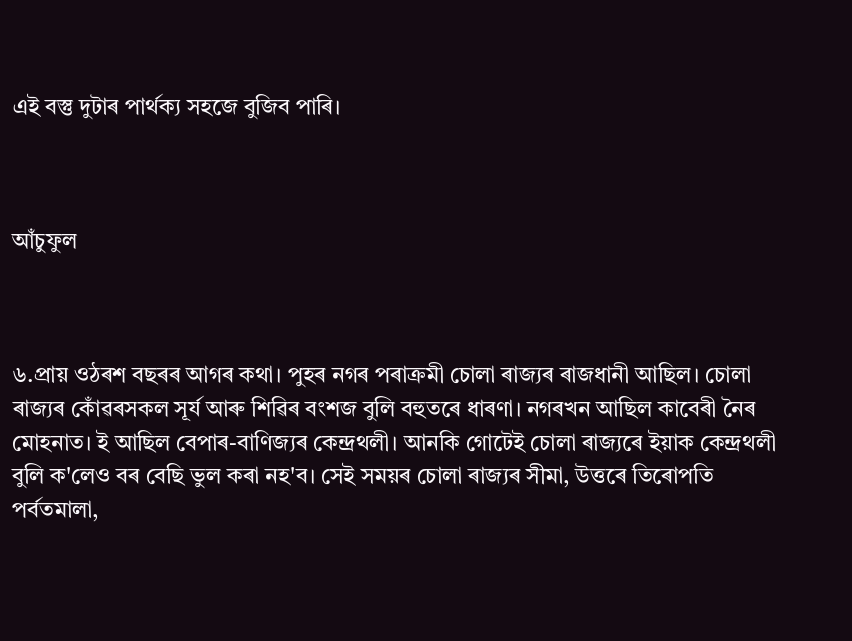এই বস্তু দুটাৰ পাৰ্থক্য সহজে বুজিব পাৰি।



আঁচুফুল



৬.প্রায় ওঠৰশ বছৰৰ আগৰ কথা। পুহৰ নগৰ পৰাক্ৰমী চোলা ৰাজ্যৰ ৰাজধানী আছিল। চোলা ৰাজ্যৰ কোঁৱৰসকল সূৰ্য আৰু শিৱিৰ বংশজ বুলি বহুতৰে ধাৰণা। নগৰখন আছিল কাবেৰী নৈৰ মোহনাত। ই আছিল বেপাৰ-বাণিজ্যৰ কেন্দ্ৰথলী। আনকি গোটেই চোলা ৰাজ্যৰে ইয়াক কেন্দ্রথলী বুলি ক'লেও বৰ বেছি ভুল কৰা নহ'ব। সেই সময়ৰ চোলা ৰাজ্যৰ সীমা, উত্তৰে তিৰোপতি পৰ্বতমালা,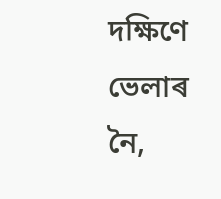দক্ষিণে ভেলাৰ নৈ,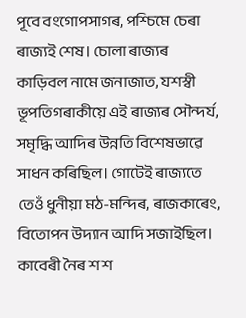পূবে বংগোপসাগৰ, পশ্চিমে চেৰা ৰাজ্যই শেষ। চোলা ৰাজ্যৰ কাড়িবল নামে জনাজাত, যশস্বী ভূপতিগৰাকীয়ে এই ৰাজ্যৰ সৌন্দৰ্য, সমৃদ্ধি আদিৰ উন্নতি বিশেষভাৱে সাধন কৰিছিল। গোটেই ৰাজ্যতে তেওঁ ধুনীয়া মঠ-মন্দিৰ, ৰাজকাৰেং, বিতোপন উদ্যান আদি সজাইছিল। কাবেৰী নৈৰ শ শ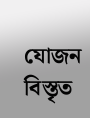যোজন বিস্তৃত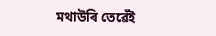মথাউৰি তেৱেঁই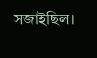সজাইছিল।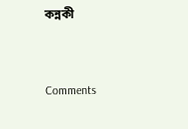কন্নকী


Comments